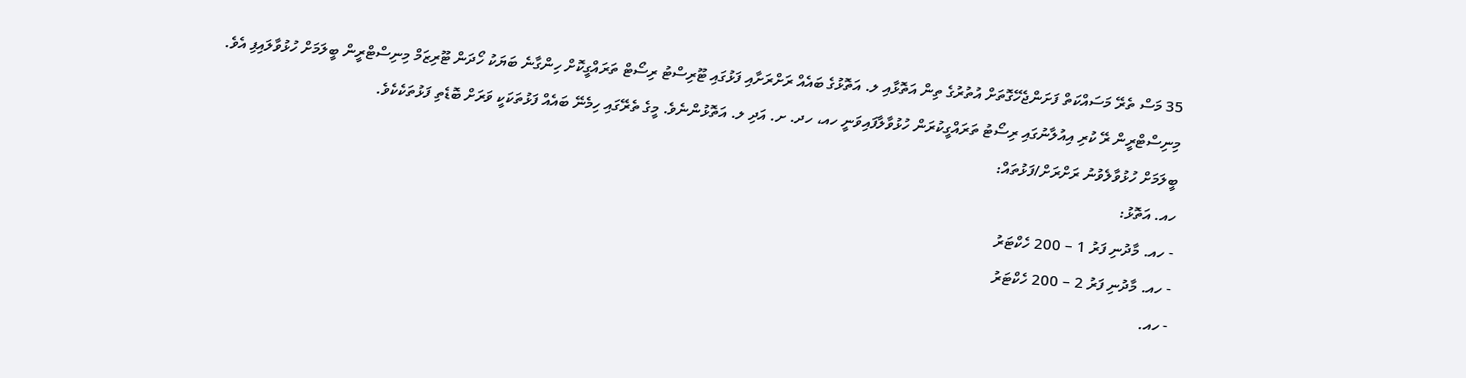35 މަސް ތެރޭ މަސައްކަތް ފަށަންޖެހޭގޮތަށް އުތުރުގެ ތިން އަތޮޅާއި ލ. އަތޮޅުގެ ބައެއް ރަށްރަށާއި ފަޅުގައި ޓޫރިސްޓު ރިސޯޓް ތަރައްގީކޮށް ހިންގާނެ ބަޔަކު ހޯދަން ޓޫރިޒަމް މިނިސްޓްރީން ބީލަމަށް ހުޅުވާލައިފި އެވެ.
މިނިސްޓްރީން ރޭ ކުރި އިއުލާނުގައި ރިސޯޓު ތަރައްގީކުރަން ހުޅުވާލާފައިވަނީ ހއ، ހދ. ށ. އަދި ލ. އަތޮޅުންނެވެ. މީގެ ތެރޭގައި ހިމެނޭ ބައެއް ފަޅުތަކަކީ ވަރަށް ބޮޑެތި ފަޅުތަކެކެވެ.
ބީލަމަށް ހުޅުވާލެވުނު ރަށްރަށް/ފަޅުތައް:
ހއ. އަތޮޅު:
- ހއ. މާދުނި ފަރު 1 – 200 ހެކްޓަރު
- ހއ. މާދުނި ފަރު 2 – 200 ހެކްޓަރު
- ހއ.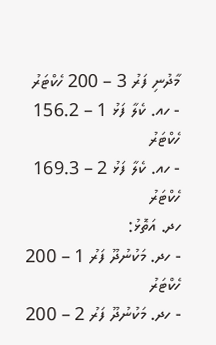މާދުނި ފަރު 3 – 200 ހެކްޓަރު
- ހއ. ކެލާ ފަޅު 1 – 156.2 ހެކްޓަރު
- ހއ. ކެލާ ފަޅު 2 – 169.3 ހެކްޓަރު
ހދ. އަތޮޅު:
- ހދ. މަކުނުދޫ ފަރު 1 – 200 ހެކްޓަރު
- ހދ. މަކުނުދޫ ފަރު 2 – 200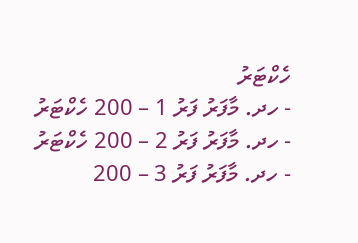ހެކްޓަރު
- ހދ. މާފަރު ފަރު 1 – 200 ހެކްޓަރު
- ހދ. މާފަރު ފަރު 2 – 200 ހެކްޓަރު
- ހދ. މާފަރު ފަރު 3 – 200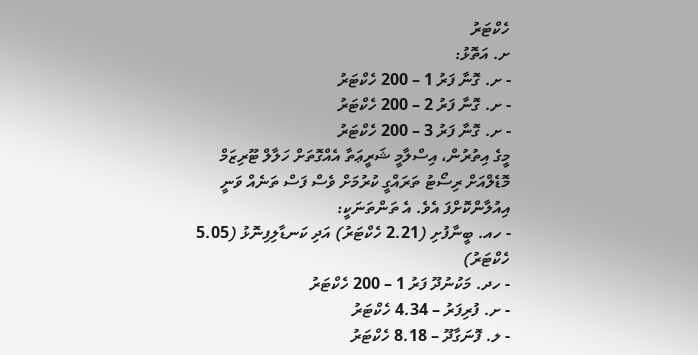ހެކްޓަރު
ށ. އަތޮޅު:
- ށ. ގޮނާ ފަރު 1 – 200 ހެކްޓަރު
- ށ. ގޮނާ ފަރު 2 – 200 ހެކްޓަރު
- ށ. ގޮނާ ފަރު 3 – 200 ހެކްޓަރު
މީގެ އިތުރުން، އިސްލާމީ ޝަރީޢަތާ އެއްގޮތަށް ހަލާލް ޓޫރިޒަމް މޮޑެލްއަށް ރިސޯޓު ތަރައްގީ ކުރުމަށް ވެސް ފަސް ތަނެއް ވަނީ އިއުލާންކޮށްފަ އެވެ. އެ ތަންތަނަކީ:
- ހއ. ބީނާފުށި (2.21 ހެކްޓަރު) އަދި ކަނޑާލިފިނޮޅު (5.05 ހެކްޓަރު)
- ހދ. މަކުނުދޫ ފަރު 1 – 200 ހެކްޓަރު
- ށ. ފުރިފަރު – 4.34 ހެކްޓަރު
- ލ. ފޮނަގާދޫ – 8.18 ހެކްޓަރު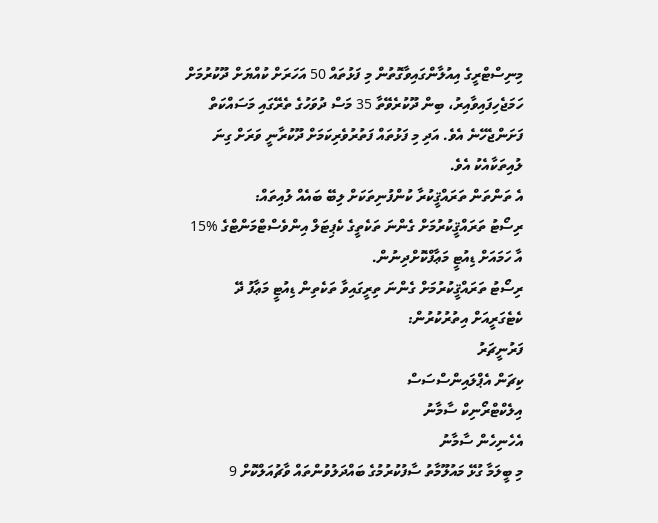މިނިސްޓްރީގެ އިއުލާންގައިވާގޮތުން މި ފަޅުތައް 50 އަހަރަށް ކުއްޔަށް ދޫކުރުމަށް ހަމަޖެހިފައިވާއިރު، ބިން ދޫކުރެވޭތާ 35 މަސް ދުވަހުގެ ތެރޭގައި މަސައްކަތް ފަށަންޖެހޭނެ އެވެ. އަދި މި ފަޅުތައް ފަތުރުވެރިކަމަށް ދޫކުރާނީ ވަރަށް ގިނަ ލުއިތަކާއެކު އެވެ.
އެ ތަންތަން ތަރައްޤީކުރާ ކުންފުނިތަކަށް ލިބޭ ބައެއް ލުއިތައް:
ރިސޯޓު ތަރައްޤީކުރުމަށް ގެންނަ ތަކެތީގެ ކެޕިޓަލް އިންވެސްޓްމަންޓްގެ %15 އާ ހަމައަށް ޑިއުޓީ މަޢާފްކޮށްދިނުން.
ރިސޯޓު ތަރައްޤީކުރުމަށް ގެންނަ ތިރީގައިވާ ތަކެތިން ޑިއުޓީ މަޢާފު ދޭ ކެޓެގަރީއަށް އިތުރުކުރުން:
ފަރުނީޗަރު
ކިޗަން އެޕްލައިންސްސަސް
އިލެކްޓްރޯނިކް ސާމާނު
އެހެނިހެން ސާމާނު
މި ބީލަމާ ގުޅޭ މައުލޫމާތު ސާފުކުރުމުގެ ބައްދަލުވުންތައް ވާޗުއަލްކޮށް 9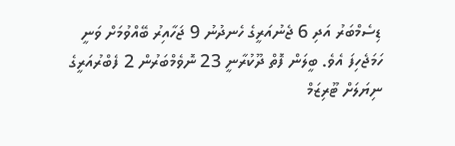ޑިސެމްބަރު އަދި 6 ޖެނުއަރީގެ ހެނދުނު 9 ޖަހާއިރު ބޭއްވުމަށް ވަނީ ހަމަޖެހިފަ އެވެ. ބީލަން ފޮތް ދޫކުރާނީ 23 ނޮވެމްބަރުން 2 ފެބްރުއަރީގެ ނިޔަލަށް ޓޫރިޒަމް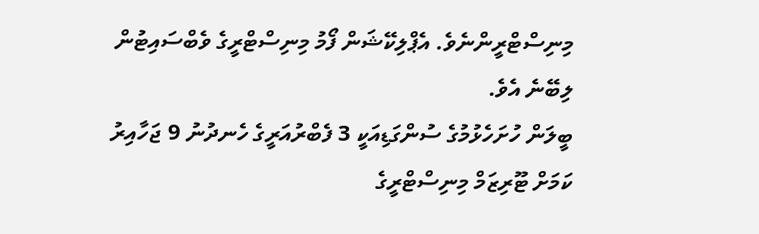މިނިސްޓްރީންނެވެ. އެޕްލިކޭޝަން ފޯމު މިނިސްޓްރީގެ ވެބްސައިޓުން ލިބޭނެ އެވެ.
ބީލަން ހުށަހެޅުމުގެ ސުންގަޑިއަކީ 3 ފެބްރުއަރީގެ ހެނދުނު 9 ޖަހާއިރު ކަމަށް ޓޫރިޒަމް މިނިސްޓްރީގެ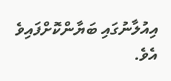އިއުލާނުގައި ބަޔާންކޮށްފައިވެ އެވެ.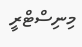މިނިސްޓްރީ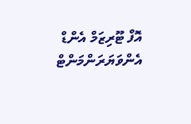އޮފް ޓޫރިޒަމް އެންޑް އެންވަޔަރަންމަންޓް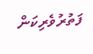ފަތުރުވެރިކަން